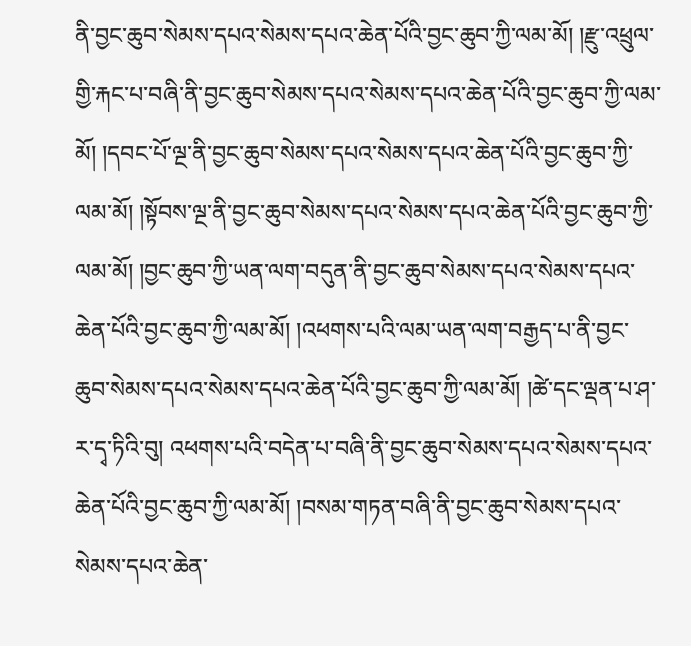ནི་བྱང་ཆུབ་སེམས་དཔའ་སེམས་དཔའ་ཆེན་པོའི་བྱང་ཆུབ་ཀྱི་ལམ་མོ། །རྫུ་འཕྲུལ་གྱི་རྐང་པ་བཞི་ནི་བྱང་ཆུབ་སེམས་དཔའ་སེམས་དཔའ་ཆེན་པོའི་བྱང་ཆུབ་ཀྱི་ལམ་མོ། །དབང་པོ་ལྔ་ནི་བྱང་ཆུབ་སེམས་དཔའ་སེམས་དཔའ་ཆེན་པོའི་བྱང་ཆུབ་ཀྱི་ལམ་མོ། །སྟོབས་ལྔ་ནི་བྱང་ཆུབ་སེམས་དཔའ་སེམས་དཔའ་ཆེན་པོའི་བྱང་ཆུབ་ཀྱི་ལམ་མོ། །བྱང་ཆུབ་ཀྱི་ཡན་ལག་བདུན་ནི་བྱང་ཆུབ་སེམས་དཔའ་སེམས་དཔའ་ཆེན་པོའི་བྱང་ཆུབ་ཀྱི་ལམ་མོ། །འཕགས་པའི་ལམ་ཡན་ལག་བརྒྱད་པ་ནི་བྱང་ཆུབ་སེམས་དཔའ་སེམས་དཔའ་ཆེན་པོའི་བྱང་ཆུབ་ཀྱི་ལམ་མོ། །ཚེ་དང་ལྡན་པ་ཤ་ར་དྭ་ཏིའི་བུ། འཕགས་པའི་བདེན་པ་བཞི་ནི་བྱང་ཆུབ་སེམས་དཔའ་སེམས་དཔའ་ཆེན་པོའི་བྱང་ཆུབ་ཀྱི་ལམ་མོ། །བསམ་གཏན་བཞི་ནི་བྱང་ཆུབ་སེམས་དཔའ་སེམས་དཔའ་ཆེན་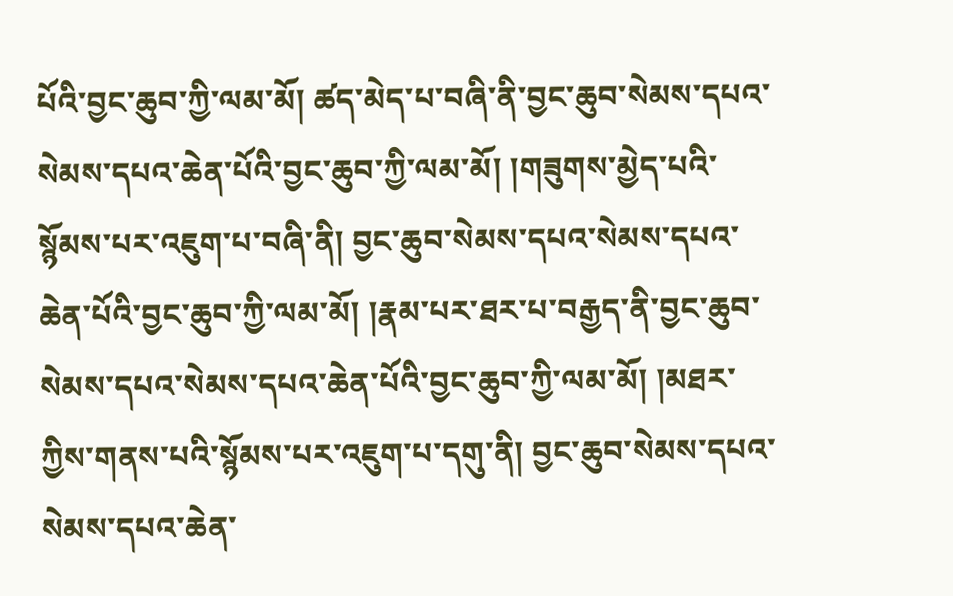པོའི་བྱང་ཆུབ་ཀྱི་ལམ་མོ། ཚད་མེད་པ་བཞི་ནི་བྱང་ཆུབ་སེམས་དཔའ་སེམས་དཔའ་ཆེན་པོའི་བྱང་ཆུབ་ཀྱི་ལམ་མོ། །གཟུགས་མྱེད་པའི་སྙོམས་པར་འཇུག་པ་བཞི་ནི། བྱང་ཆུབ་སེམས་དཔའ་སེམས་དཔའ་ཆེན་པོའི་བྱང་ཆུབ་ཀྱི་ལམ་མོ། །རྣམ་པར་ཐར་པ་བརྒྱད་ནི་བྱང་ཆུབ་སེམས་དཔའ་སེམས་དཔའ་ཆེན་པོའི་བྱང་ཆུབ་ཀྱི་ལམ་མོ། །མཐར་ཀྱིས་གནས་པའི་སྙོམས་པར་འཇུག་པ་དགུ་ནི། བྱང་ཆུབ་སེམས་དཔའ་སེམས་དཔའ་ཆེན་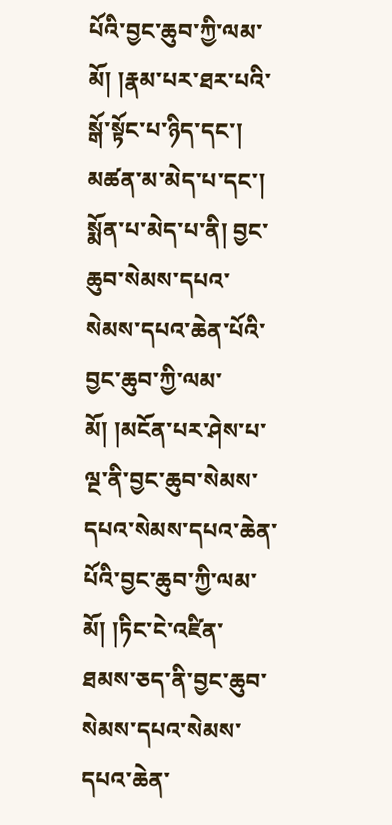པོའི་བྱང་ཆུབ་ཀྱི་ལམ་མོ། །རྣམ་པར་ཐར་པའི་སྒོ་སྟོང་པ་ཉིད་དང་། མཚན་མ་མེད་པ་དང་། སྨོན་པ་མེད་པ་ནི། བྱང་ཆུབ་སེམས་དཔའ་སེམས་དཔའ་ཆེན་པོའི་བྱང་ཆུབ་ཀྱི་ལམ་མོ། །མངོན་པར་ཤེས་པ་ལྔ་ནི་བྱང་ཆུབ་སེམས་དཔའ་སེམས་དཔའ་ཆེན་པོའི་བྱང་ཆུབ་ཀྱི་ལམ་མོ། །ཏིང་ངེ་འཛིན་ཐམས་ཅད་ནི་བྱང་ཆུབ་སེམས་དཔའ་སེམས་དཔའ་ཆེན་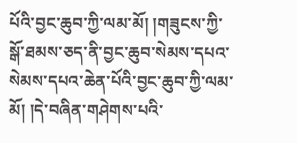པོའི་བྱང་ཆུབ་ཀྱི་ལམ་མོ། །གཟུངས་ཀྱི་སྒོ་ཐམས་ཅད་ནི་བྱང་ཆུབ་སེམས་དཔའ་སེམས་དཔའ་ཆེན་པོའི་བྱང་ཆུབ་ཀྱི་ལམ་མོ། །དེ་བཞིན་གཤེགས་པའི་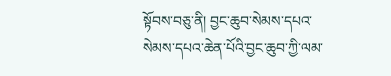སྟོབས་བཅུ་ནི། བྱང་ཆུབ་སེམས་དཔའ་སེམས་དཔའ་ཆེན་པོའི་བྱང་ཆུབ་ཀྱི་ལམ་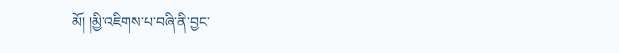མོ། །མྱི་འཇིགས་པ་བཞི་ནི་བྱང་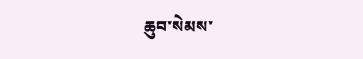ཆུབ་སེམས་